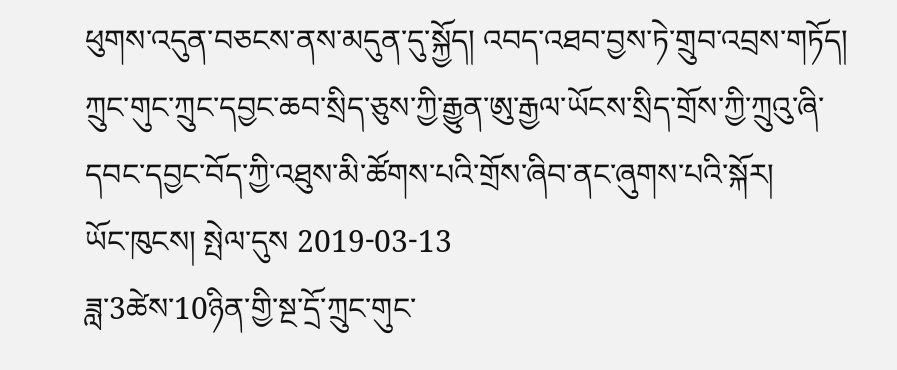ཕུགས་འདུན་བཅངས་ནས་མདུན་དུ་སྐྱོད། འབད་འཐབ་བྱས་ཏེ་གྲུབ་འབྲས་གཏོད།
ཀྲུང་གུང་ཀྲུང་དབྱང་ཆབ་སྲིད་ཅུས་ཀྱི་རྒྱུན་ཨུ་རྒྱལ་ཡོངས་སྲིད་གྲོས་ཀྱི་ཀྲུའུ་ཞི་དབང་དབྱང་བོད་ཀྱི་འཐུས་མི་ཚོགས་པའི་གྲོས་ཞིབ་ནང་ཞུགས་པའི་སྐོར།
ཡོང་ཁུངས། སྤེལ་དུས 2019-03-13
ཟླ་3ཚེས་10ཉིན་གྱི་སྔ་དྲོ་ཀྲུང་གུང་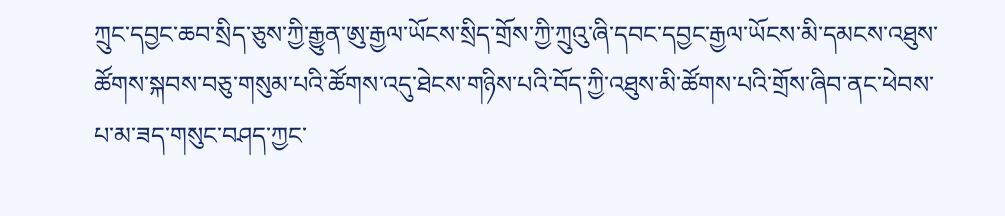ཀྲུང་དབྱང་ཆབ་སྲིད་ཅུས་ཀྱི་རྒྱུན་ཨུ་རྒྱལ་ཡོངས་སྲིད་གྲོས་ཀྱི་ཀྲུའུ་ཞི་དབང་དབྱང་རྒྱལ་ཡོངས་མི་དམངས་འཐུས་ཚོགས་སྐབས་བཅུ་གསུམ་པའི་ཚོགས་འདུ་ཐེངས་གཉིས་པའི་བོད་ཀྱི་འཐུས་མི་ཚོགས་པའི་གྲོས་ཞིབ་ནང་ཕེབས་པ་མ་ཟད་གསུང་བཤད་ཀྱང་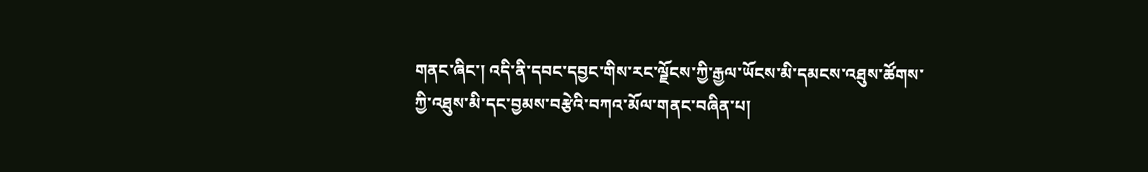གནང་ཞིང་། འདི་ནི་དབང་དབྱང་གིས་རང་ལྗོངས་ཀྱི་རྒྱལ་ཡོངས་མི་དམངས་འཐུས་ཚོགས་ཀྱི་འཐུས་མི་དང་བྱམས་བརྩེའི་བཀའ་མོལ་གནང་བཞིན་པ།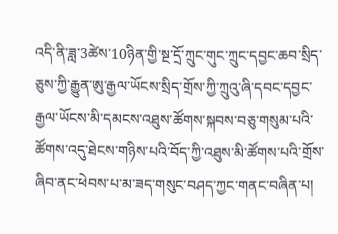འདི་ནི་ཟླ་3ཚེས་10ཉིན་གྱི་སྔ་དྲོ་ཀྲུང་གུང་ཀྲུང་དབྱང་ཆབ་སྲིད་ཅུས་ཀྱི་རྒྱུན་ཨུ་རྒྱལ་ཡོངས་སྲིད་གྲོས་ཀྱི་ཀྲུའུ་ཞི་དབང་དབྱང་རྒྱལ་ཡོངས་མི་དམངས་འཐུས་ཚོགས་སྐབས་བཅུ་གསུམ་པའི་ཚོགས་འདུ་ཐེངས་གཉིས་པའི་བོད་ཀྱི་འཐུས་མི་ཚོགས་པའི་གྲོས་ཞིབ་ནང་ཕེབས་པ་མ་ཟད་གསུང་བཤད་ཀྱང་གནང་བཞིན་པ།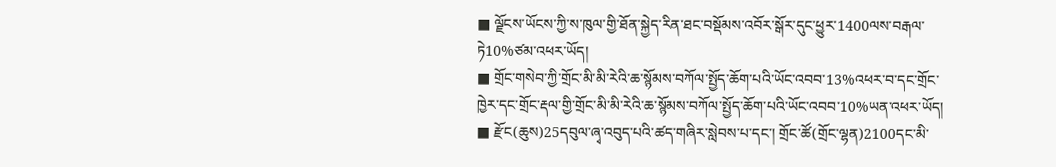■ ལྗོངས་ཡོངས་ཀྱི་ས་ཁུལ་གྱི་ཐོན་སྐྱེད་རིན་ཐང་བསྡོམས་འབོར་སྒོར་དུང་ཕྱུར་1400ལས་བརྒལ་ཏེ10%ཙམ་འཕར་ཡོད།
■ གྲོང་གསེབ་ཀྱི་གྲོང་མི་མི་རེའི་ཆ་སྙོམས་བཀོལ་སྤྱོད་ཆོག་པའི་ཡོང་འབབ་13%འཕར་བ་དང་གྲོང་ཁྱེར་དང་གྲོང་རྡལ་གྱི་གྲོང་མི་མི་རེའི་ཆ་སྙོམས་བཀོལ་སྤྱོད་ཆོག་པའི་ཡོང་འབབ་10%ཡན་འཕར་ཡོད།
■ རྫོང(ཆུས)25དབུལ་ཞྭ་འབུད་པའི་ཚད་གཞིར་སླེབས་པ་དང་། གྲོང་ཚོ(གྲོང་ལྷན)2100དང་མི་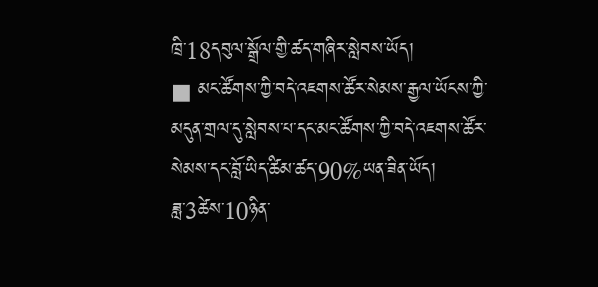ཁྲི་18དབུལ་སྒྲོལ་གྱི་ཚད་གཞིར་སླེབས་ཡོད།
■ མང་ཚོགས་ཀྱི་བདེ་འཇགས་ཚོར་སེམས་རྒྱལ་ཡོངས་ཀྱི་མདུན་གྲལ་དུ་སླེབས་པ་དང་མང་ཚོགས་ཀྱི་བདེ་འཇགས་ཚོར་སེམས་དང་བློ་ཡིད་ཚིམ་ཚད་90%ཡན་ཟིན་ཡོད།
ཟླ་3ཚེས་10ཉིན་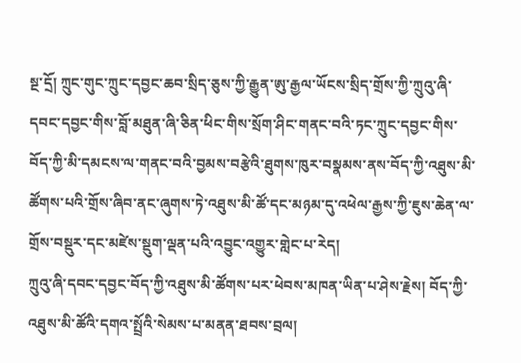སྔ་དྲོ། ཀྲུང་གུང་ཀྲུང་དབྱང་ཆབ་སྲིད་ཅུས་ཀྱི་རྒྱུན་ཨུ་རྒྱལ་ཡོངས་སྲིད་གྲོས་ཀྱི་ཀྲུའུ་ཞི་དབང་དབྱང་གིས་བློ་མཐུན་ཞི་ཅིན་ཕིང་གིས་སྲོག་ཤིང་གནང་བའི་ཏང་ཀྲུང་དབྱང་གིས་བོད་ཀྱི་མི་དམངས་ལ་གནང་བའི་བྱམས་བརྩེའི་ཐུགས་ཁུར་བསྣམས་ནས་བོད་ཀྱི་འཐུས་མི་ཚོགས་པའི་གྲོས་ཞིབ་ནང་ཞུགས་ཏེ་འཐུས་མི་ཚོ་དང་མཉམ་དུ་འཕེལ་རྒྱས་ཀྱི་ཇུས་ཆེན་ལ་གྲོས་བསྡུར་དང་མཛེས་སྡུག་ལྡན་པའི་འབྱུང་འགྱུར་གླེང་པ་རེད།
ཀྲུའུ་ཞི་དབང་དབྱང་བོད་ཀྱི་འཐུས་མི་ཚོགས་པར་ཕེབས་མཁན་ཡིན་པ་ཤེས་རྗེས། བོད་ཀྱི་འཐུས་མི་ཚོའི་དགའ་སྤྲོའི་སེམས་པ་མནན་ཐབས་བྲལ།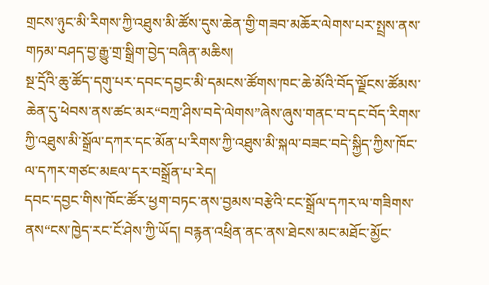གྲངས་ཉུང་མི་རིགས་ཀྱི་འཐུས་མི་ཚོས་དུས་ཆེན་གྱི་གཟབ་མཆོར་ལེགས་པར་སྤྲས་ནས་གཏམ་བཤད་བྱ་རྒྱུ་གྲ་སྒྲིག་བྱེད་བཞིན་མཆིས།
སྔ་དྲོའི་ཆུ་ཚོད་དགུ་པར་དབང་དབྱང་མི་དམངས་ཚོགས་ཁང་ཆེ་མོའི་བོད་ལྗོངས་ཚོམས་ཆེན་དུ་ཕེབས་ནས་ཚང་མར“བཀྲ་ཤིས་བདེ་ལེགས”ཞེས་ཞུས་གནང་བ་དང་བོད་རིགས་ཀྱི་འཐུས་མི་སྒྲོལ་དཀར་དང་མོན་པ་རིགས་ཀྱི་འཐུས་མི་སྐལ་བཟང་བདེ་སྐྱིད་ཀྱིས་ཁོང་ལ་དཀར་གཙང་མཇལ་དར་བསྒྲོན་པ་རེད།
དབང་དབྱང་གིས་ཁོང་ཚོར་ཕྱག་བཏང་ནས་བྱམས་བརྩེའི་ངང་སྒྲོལ་དཀར་ལ་གཟིགས་ནས“ངས་ཁྱེད་རང་ངོ་ཤེས་ཀྱི་ཡོད། བརྙན་འཕྲིན་ནང་ནས་ཐེངས་མང་མཐོང་མྱོང་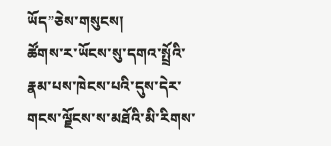ཡོད”ཅེས་གསུངས།
ཚོགས་ར་ཡོངས་སུ་དགའ་སྤྲོའི་རྣམ་པས་ཁེངས་པའི་དུས་དེར་གངས་ལྗོངས་ས་མཐོའི་མི་རིགས་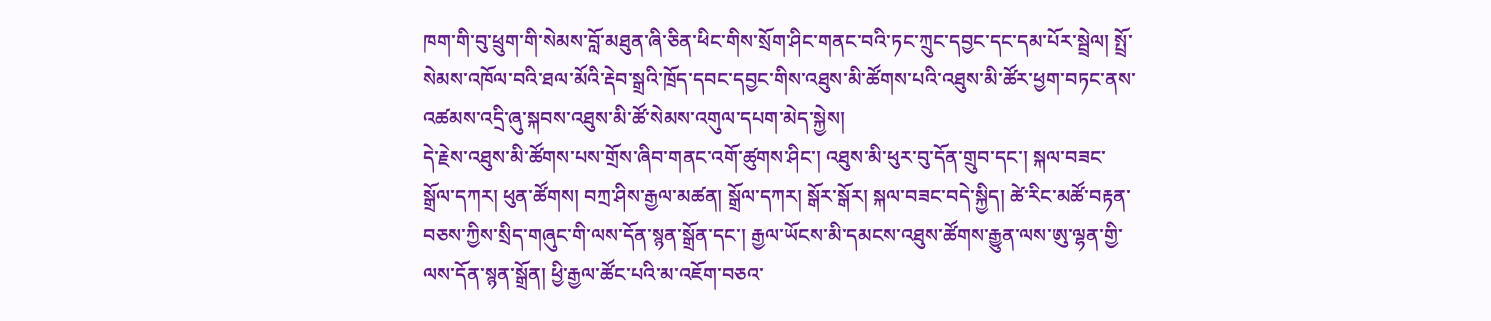ཁག་གི་བུ་ཕྲུག་གི་སེམས་བློ་མཐུན་ཞི་ཅིན་ཕིང་གིས་སྲོག་ཤིང་གནང་བའི་ཏང་ཀྲུང་དབྱང་དང་དམ་པོར་སྦྲེལ། སྤྲོ་སེམས་འཁོལ་བའི་ཐལ་མོའི་རྡེབ་སྒྲའི་ཁྲོད་དབང་དབྱང་གིས་འཐུས་མི་ཚོགས་པའི་འཐུས་མི་ཚོར་ཕྱག་བཏང་ནས་འཚམས་འདྲི་ཞུ་སྐབས་འཐུས་མི་ཚོ་སེམས་འགུལ་དཔག་མེད་སྐྱེས།
དེ་རྗེས་འཐུས་མི་ཚོགས་པས་གྲོས་ཞིབ་གནང་འགོ་ཚུགས་ཤིང་། འཐུས་མི་ཕུར་བུ་དོན་གྲུབ་དང་། སྐལ་བཟང་སྒྲོལ་དཀར། ཕུན་ཚོགས། བཀྲ་ཤིས་རྒྱལ་མཚན། སྒྲོལ་དཀར། སྒོར་སྒོར། སྐལ་བཟང་བདེ་སྐྱིད། ཚེ་རིང་མཚོ་བརྟན་བཅས་ཀྱིས་སྲིད་གཞུང་གི་ལས་དོན་སྙན་སྒྲོན་དང་། རྒྱལ་ཡོངས་མི་དམངས་འཐུས་ཚོགས་རྒྱུན་ལས་ཨུ་ལྷན་གྱི་ལས་དོན་སྙན་སྒྲོན། ཕྱི་རྒྱལ་ཚོང་པའི་མ་འཇོག་བཅའ་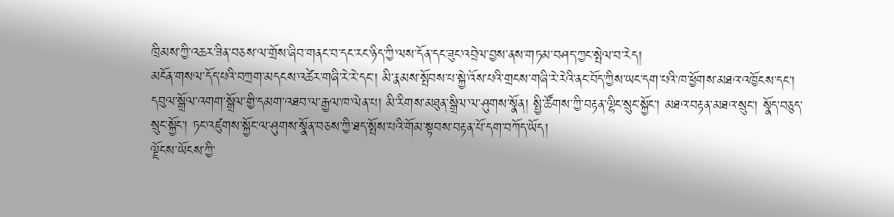ཁྲིམས་ཀྱི་འཆར་ཟིན་བཅས་ལ་གྲོས་ཞིབ་གནང་བ་དང་རང་ཉིད་ཀྱི་ལས་དོན་དང་ཟུང་འབྲེལ་བྱས་ནས་གཏམ་བཤད་ཀྱང་སྤེལ་བ་རེད།
མངོན་གསལ་དོད་པའི་བཀྲག་མདངས་འཚེར་གཞི་རེ་རེ་དང་། མི་རྣམས་སྤོབས་པ་སྐྱེ་འོས་པའི་གྲངས་གཞི་རེ་རེའི་ནང་བོད་ཀྱིས་ཡང་དག་པའི་ཁ་ཕྱོགས་མཐའ་འཁྱོངས་དང་། དབུལ་སྒྲོལ་འགག་སྒྲོལ་གྱི་དམག་འཐབ་ལ་རྒྱལ་ཁ་ལེན་པ། མི་རིགས་མཐུན་སྒྲིལ་ལ་ཤུགས་སྣོན། སྤྱི་ཚོགས་ཀྱི་བརྟན་ལྷིང་སྲུང་སྐྱོང་། མཐའ་བརྟན་མཐའ་སྲུང་། སྣོད་བཅུད་སྲུང་སྐྱོང་། ཏང་འཛུགས་སྐྱོང་ལ་ཤུགས་སྣོན་བཅས་ཀྱི་ཐད་སྤོས་པའི་གོམ་སྟབས་བརྟན་པོ་དག་བཀོད་ཡོད།
ལྗོངས་ཡོངས་ཀྱི་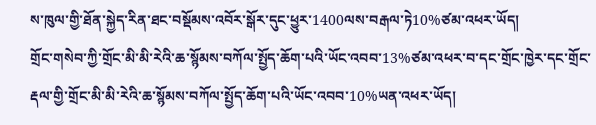ས་ཁུལ་གྱི་ཐོན་སྐྱེད་རིན་ཐང་བསྡོམས་འབོར་སྒོར་དུང་ཕྱུར་1400ལས་བརྒལ་ཏེ10%ཙམ་འཕར་ཡོད།
གྲོང་གསེབ་ཀྱི་གྲོང་མི་མི་རེའི་ཆ་སྙོམས་བཀོལ་སྤྱོད་ཆོག་པའི་ཡོང་འབབ་13%ཙམ་འཕར་བ་དང་གྲོང་ཁྱེར་དང་གྲོང་རྡལ་གྱི་གྲོང་མི་མི་རེའི་ཆ་སྙོམས་བཀོལ་སྤྱོད་ཆོག་པའི་ཡོང་འབབ་10%ཡན་འཕར་ཡོད།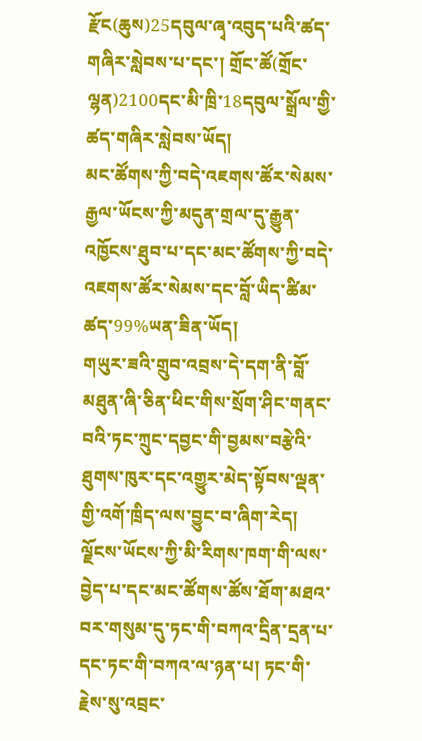རྫོང(ཆུས)25དབུལ་ཞྭ་འབུད་པའི་ཚད་གཞིར་སླེབས་པ་དང་། གྲོང་ཚོ(གྲོང་ལྷན)2100དང་མི་ཁྲི་18དབུལ་སྒྲོལ་གྱི་ཚད་གཞིར་སླེབས་ཡོད།
མང་ཚོགས་ཀྱི་བདེ་འཇགས་ཚོར་སེམས་རྒྱལ་ཡོངས་ཀྱི་མདུན་གྲལ་དུ་རྒྱུན་འཁྱོངས་ཐུབ་པ་དང་མང་ཚོགས་ཀྱི་བདེ་འཇགས་ཚོར་སེམས་དང་བློ་ཡིད་ཚིམ་ཚད་99%ཡན་ཟིན་ཡོད།
གཡུར་ཟའི་གྲུབ་འབྲས་དེ་དག་ནི་བློ་མཐུན་ཞི་ཅིན་ཕིང་གིས་སྲོག་ཤིང་གནང་བའི་ཏང་ཀྲུང་དབྱང་གི་བྱམས་བརྩེའི་ཐུགས་ཁུར་དང་འགྱུར་མེད་སྟོབས་ལྡན་གྱི་འགོ་ཁྲིད་ལས་བྱུང་བ་ཞིག་རེད། ལྗོངས་ཡོངས་ཀྱི་མི་རིགས་ཁག་གི་ལས་བྱེད་པ་དང་མང་ཚོགས་ཚོས་ཐོག་མཐའ་བར་གསུམ་དུ་ཏང་གི་བཀའ་དྲིན་དྲན་པ་དང་ཏང་གི་བཀའ་ལ་ཉན་པ། ཏང་གི་རྗེས་སུ་འབྲང་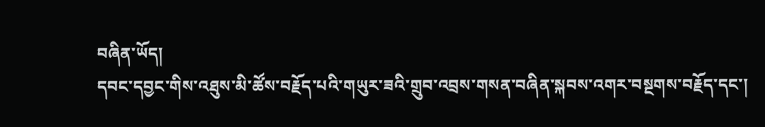བཞིན་ཡོད།
དབང་དབྱང་གིས་འཐུས་མི་ཚོས་བརྗོད་པའི་གཡུར་ཟའི་གྲུབ་འབྲས་གསན་བཞིན་སྐབས་འགར་བསྔགས་བརྗོད་དང་།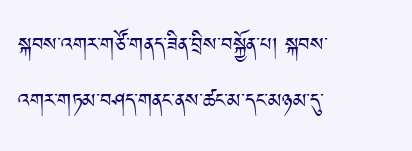སྐབས་འགར་གཙོ་གནད་ཟིན་བྲིས་བསྐྱོན་པ། སྐབས་འགར་གཏམ་བཤད་གནང་ནས་ཚང་མ་དང་མཉམ་དུ་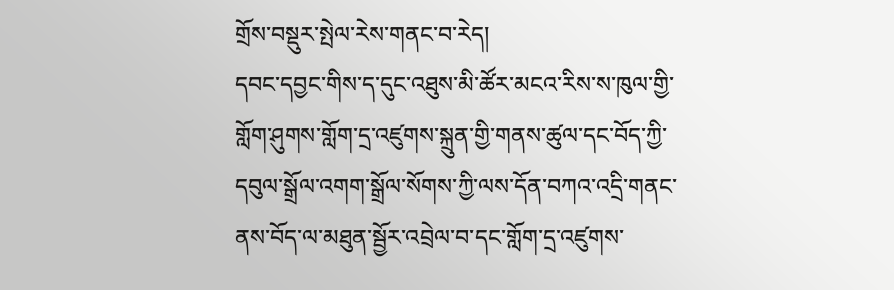གྲོས་བསྡུར་སྤེལ་རེས་གནང་བ་རེད།
དབང་དབྱང་གིས་ད་དུང་འཐུས་མི་ཚོར་མངའ་རིས་ས་ཁུལ་གྱི་གློག་ཤུགས་གློག་དྲ་འཛུགས་སྐྲུན་གྱི་གནས་ཚུལ་དང་བོད་ཀྱི་དབུལ་སྒྲོལ་འགག་སྒྲོལ་སོགས་ཀྱི་ལས་དོན་བཀའ་འདྲི་གནང་ནས་བོད་ལ་མཐུན་སྦྱོར་འབྲེལ་བ་དང་གློག་དྲ་འཛུགས་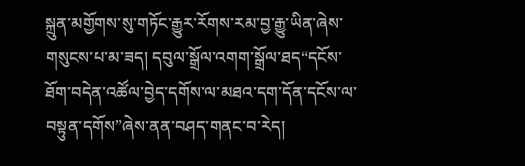སྐྲུན་མགྱོགས་སུ་གཏོང་རྒྱུར་རོགས་རམ་བྱ་རྒྱུ་ཡིན་ཞེས་གསུངས་པ་མ་ཟད། དབུལ་སྒྲོལ་འགག་སྒྲོལ་ཐད“དངོས་ཐོག་བདེན་འཚོལ་བྱེད་དགོས་ལ་མཐའ་དག་དོན་དངོས་ལ་བསྟུན་དགོས”ཞེས་ནན་བཤད་གནང་བ་རེད།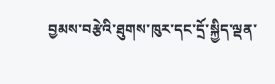བྱམས་བརྩེའི་ཐུགས་ཁུར་དང་དྲོ་སྐྱིད་ལྡན་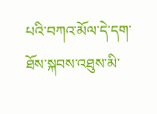པའི་བཀའ་མོལ་དེ་དག་ཐོས་སྐབས་འཐུས་མི་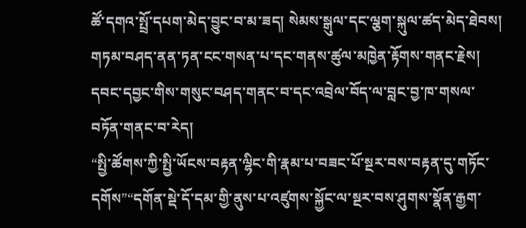ཚོ་དགའ་སྤྲོ་དཔག་མེད་བྱུང་བ་མ་ཟད། སེམས་སྒུལ་དང་ལྕག་སྐུལ་ཚད་མེད་ཐེབས།
གཏམ་བཤད་ནན་ཏན་ངང་གསན་པ་དང་གནས་ཚུལ་མཁྱེན་རྟོགས་གནང་རྗེས། དབང་དབྱང་གིས་གསུང་བཤད་གནང་བ་དང་འབྲེལ་བོད་ལ་བླང་བྱ་ཁ་གསལ་བཏོན་གནང་བ་རེད།
“སྤྱི་ཚོགས་ཀྱི་སྤྱི་ཡོངས་བརྟན་ལྷིང་གི་རྣམ་པ་བཟང་པོ་སྔར་བས་བརྟན་དུ་གཏོང་དགོས”“དགོན་སྡེ་དོ་དམ་གྱི་ནུས་པ་འཛུགས་སྐྱོང་ལ་སྔར་བས་ཤུགས་སྣོན་རྒྱག་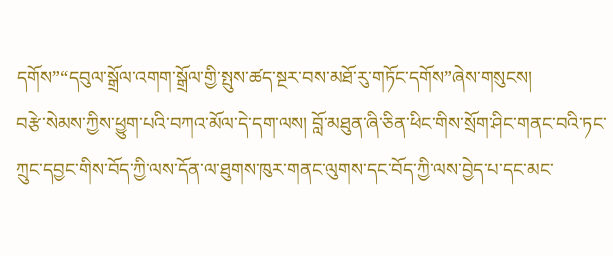དགོས”“དབུལ་སྒྲོལ་འགག་སྒྲོལ་གྱི་སྤུས་ཚད་སྔར་བས་མཐོ་རུ་གཏོང་དགོས”ཞེས་གསུངས།
བརྩེ་སེམས་ཀྱིས་ཕྱུག་པའི་བཀའ་མོལ་དེ་དག་ལས། བློ་མཐུན་ཞི་ཅིན་ཕིང་གིས་སྲོག་ཤིང་གནང་བའི་ཏང་ཀྲུང་དབྱང་གིས་བོད་ཀྱི་ལས་དོན་ལ་ཐུགས་ཁུར་གནང་ལུགས་དང་བོད་ཀྱི་ལས་བྱེད་པ་དང་མང་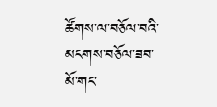ཚོགས་ལ་བཅོལ་བའི་མངགས་བཅོལ་ཟབ་མོ་གང་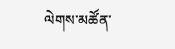ལེགས་མཚོན་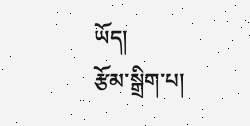ཡོད།
རྩོམ་སྒྲིག་པ།